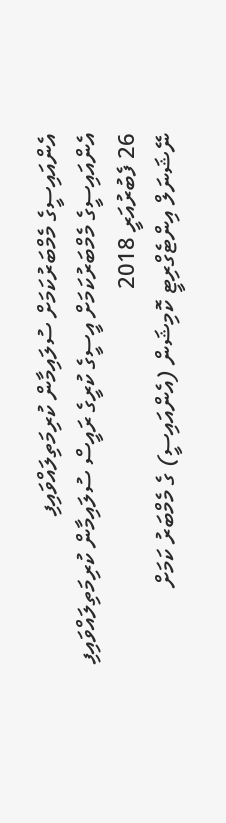އެންއައިސީގެ މެމްބަރުކަމަށް ސުލައިމާން ކުރިމަތިލައްވައިފި
އެންއައިސީގެ މެމްބަރުކަމަށް އީސީގެ ކުރީގެ ރައީސް ސުލައިމާން ކުރިމަތިލައްވައިފި
26 ފެބުރުއަރީ 2018
ނޭޝަނަލް އިންޓެގްރިޓީ ކޮމިޝަން (އެންއައިސީ) ގެ މެމްބަރު ކަމަށް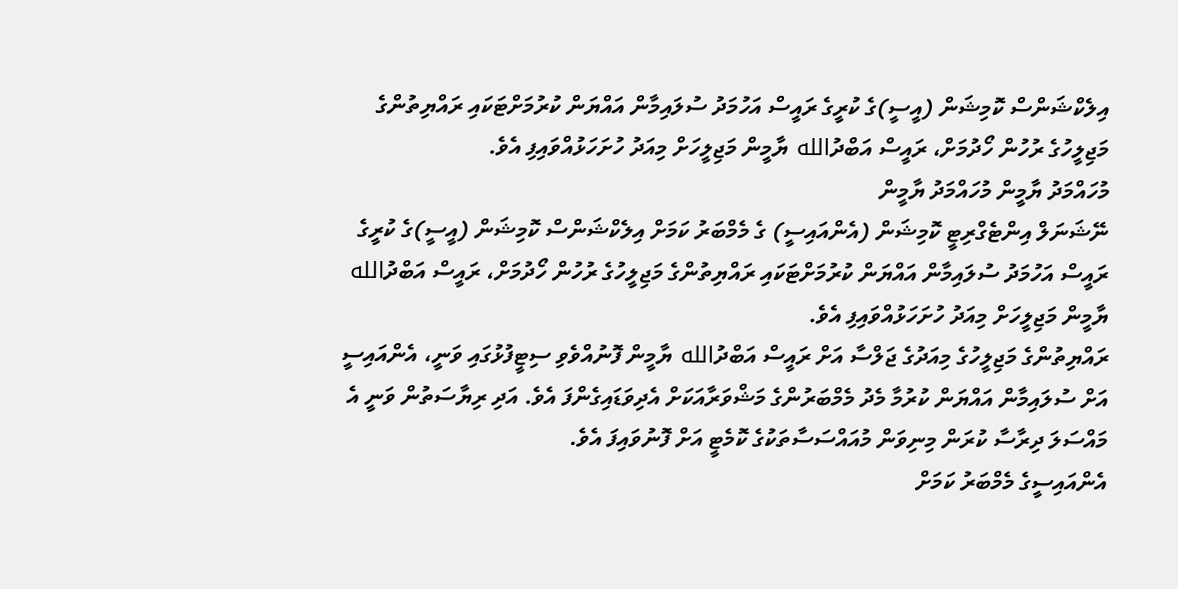އިލެކްޝަންސް ކޮމިޝަން (އީސީ)ގެ ކުރީގެ ރައީސް އަހުމަދު ސުލައިމާން އައްޔަން ކުރުމަށްޓަކައި ރައްޔިތުންގެ މަޖިލީހުގެ ރުހުން ހޯދުމަށް، ރައީސް އަބްދުالله ޔާމީން މަޖިލީހަށް މިއަދު ހުށަހަޅުއްވައިފި އެވެ.
މުހައްމަދު ޔާމީން މުހައްމަދު ޔާމީން
ނޭޝަނަލް އިންޓެގްރިޓީ ކޮމިޝަން (އެންއައިސީ) ގެ މެމްބަރު ކަމަށް އިލެކްޝަންސް ކޮމިޝަން (އީސީ)ގެ ކުރީގެ ރައީސް އަހުމަދު ސުލައިމާން އައްޔަން ކުރުމަށްޓަކައި ރައްޔިތުންގެ މަޖިލީހުގެ ރުހުން ހޯދުމަށް، ރައީސް އަބްދުالله ޔާމީން މަޖިލީހަށް މިއަދު ހުށަހަޅުއްވައިފި އެވެ.
ރައްޔިތުންގެ މަޖިލީހުގެ މިއަދުގެ ޖަލްސާ އަށް ރައީސް އަބްދުالله ޔާމީން ފޮނުއްވެވި ސިޓީފުޅުގައި ވަނީ، އެންއައިސީ އަށް ސުލައިމާން އައްޔަން ކުރުމާ މެދު މެމްބަރުންގެ މަޝްވަރާއަކަށް އެދިވަޑައިގެންފަ އެވެ. އަދި ރިޔާސަތުން ވަނީ އެ މައްސަލަ ދިރާސާ ކުރަން މިނިވަން މުއައްސަސާތަކުގެ ކޮމެޓީ އަށް ފޮނުވައިފަ އެވެ.
އެންއައިސީގެ މެމްބަރު ކަމަށް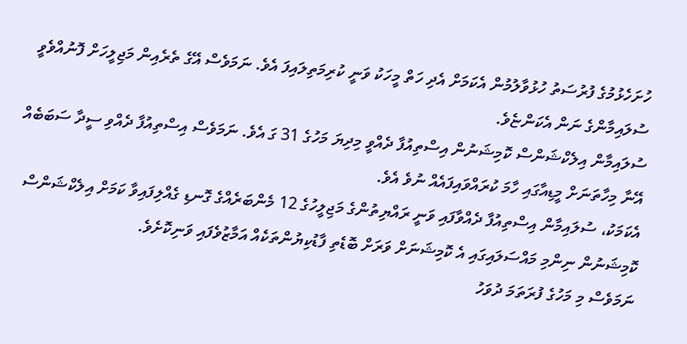ހުށަހެޅުމުގެ ފުރުސަތު ހުޅުވާލުމުން އެކަމަށް އެދި ހަތް މީހަކު ވަނީ ކުރިމަތިލައިފަ އެވެ. ނަމަވެސް އޭގެ ތެރެއިން މަޖިލީހަށް ފޮނުއްވެވީ ސުލައިމާންގެ ނަން އެކަންޏެވެ.
ސުލައިމާން އިލެކްޝަންސް ކޮމިޝަނުން އިސްތިއުފާ ދެއްވީ މިދިޔަ މަހުގެ 31 ގަ އެވެ. ނަމަވެސް އިސްތިއުފާ ދެއްވި ސީދާ ސަބަބެއް އޭނާ މިހާތަނަށް މީޑިއާގައި ހާމަ ކުރައްވައިފައެއް ނުވެ އެވެ.
އެކަމަކު، ސުލައިމާން އިސްތިއުފާ ދެއްވާފައި ވަނީ ރައްޔިތުންގެ މަޖިލީހުގެ 12 މެންބަރެއްގެ ގޮނޑި ގެއްލިފައިވާ ކަމަށް އިލެކްޝަންސް ކޮމިޝަނުން ނިންމި މައްސަލައިގައި އެ ކޮމިޝަނަށް ވަރަށް ބޮޑެތި ފާޑުކިޔުންތަކެއް އަމާޒުވެފައި ވަނިކޮށެވެ.
ނަމަވެސް މި މަހުގެ ފުރަތަމަ ދުވަހު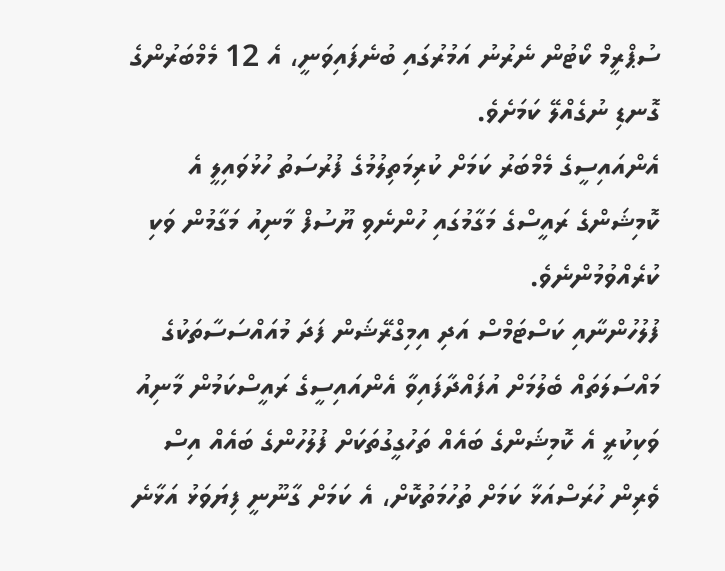ސުޕްރީމް ކޯޓުން ނެރުނު އަމުރުގައި ބުނެފައިވަނީ، އެ 12 މެމްބަރުންގެ ގޮނޑި ނުގެއްލޭ ކަމަށެވެ.
އެންއައިސީގެ މެމްބަރު ކަމަށް ކުރިމަތިލުމުގެ ފުރުސަތު ހުޅުވައިލީ އެ ކޮމިޝަންގެ ރައީސްގެ މަގާމުގައި ހުންނެވި ޔޫސުފް މާނިއު މަގާމުން ވަކި ކުރެއްވުމުންނެވެ.
ފުލުހުންނާއި ކަސްޓަމްސް އަދި އިމިގްރޭޝަން ފަދަ މުއައްސަސާތަކުގެ މައްސަލަތައް ބެލުމަށް އުފައްދާފައިވާ އެންއައިސީގެ ރައީސްކަމުން މާނިއު ވަކިކުރީ އެ ކޮމިޝަންގެ ބައެއް ތަހުގީގުތަކަށް ފުލުހުންގެ ބައެއް އިސް ވެރިން ހުރަސްއަޅާ ކަމަށް ތުހުމަތުކޮށް، އެ ކަމަށް ގާނޫނީ ފިޔަވަޅު އަޅާނެ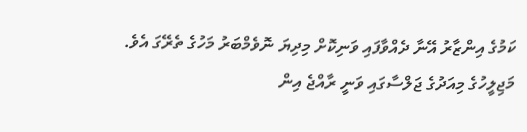ކަމުގެ އިންޒާރު އޭނާ ދެއްވާފައި ވަނިކޮށް މިދިޔަ ނޮވެމްބަރު މަހުގެ ތެރޭގަ އެވެ.
މަޖިލީހުގެ މިއަދުގެ ޖަލްސާގައި ވަނީ ރާއްޖެ އިން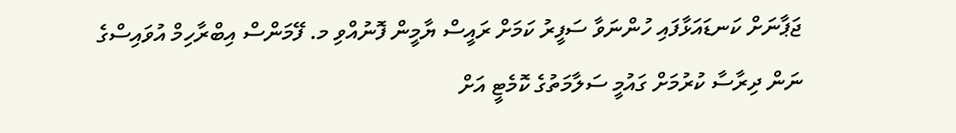ޖަޕާނަށް ކަނޑައަޅާފައި ހުންނަވާ ސަފީރު ކަމަށް ރައީސް ޔާމީން ފޮނުއްވި މ. ފޭމަންސް އިބްރާހިމް އުވައިސްގެ ނަން ދިރާސާ ކުރުމަށް ގައުމީ ސަލާމަތުގެ ކޮމެޓީ އަށް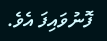ފޮނުވައިފަ އެވެ.